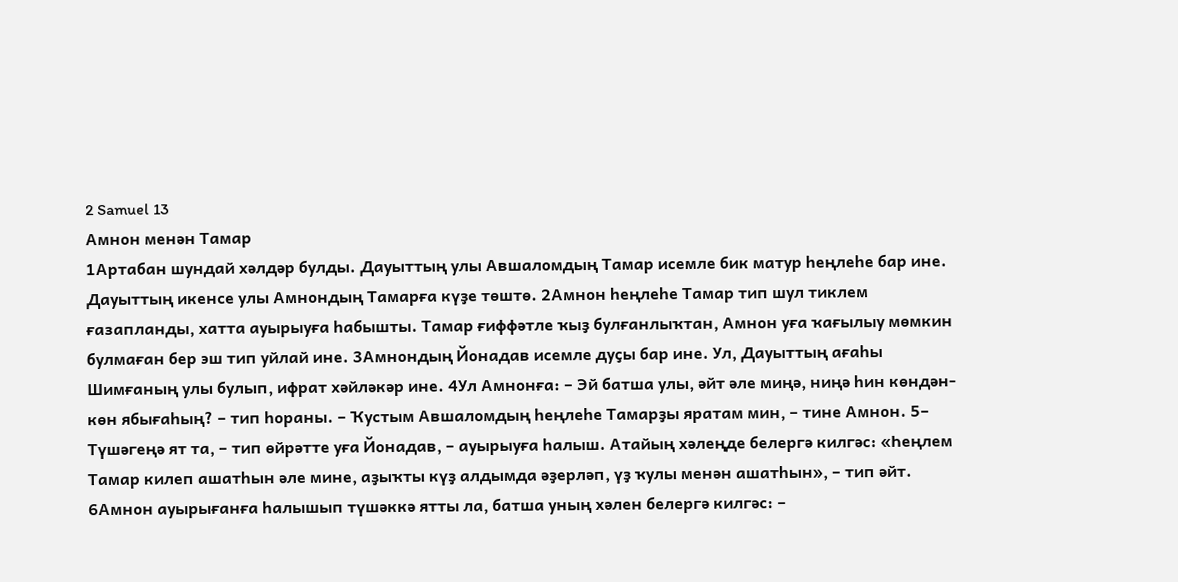2 Samuel 13
Амнон менән Тамар
1Артабан шундай хәлдәр булды. Дауыттың улы Авшаломдың Тамар исемле бик матур һеңлеһе бар ине. Дауыттың икенсе улы Амнондың Тамарға күҙе төштө. 2Амнон һеңлеһе Тамар тип шул тиклем ғазапланды, хатта ауырыуға һабышты. Тамар ғиффәтле ҡыҙ булғанлыҡтан, Амнон уға ҡағылыу мөмкин булмаған бер эш тип уйлай ине. 3Амнондың Йонадав исемле дуҫы бар ине. Ул, Дауыттың ағаһы Шимғаның улы булып, ифрат хәйләкәр ине. 4Ул Амнонға: – Эй батша улы, әйт әле миңә, ниңә һин көндән-көн ябығаһың? – тип һораны. – Ҡустым Авшаломдың һеңлеһе Тамарҙы яратам мин, – тине Амнон. 5– Түшәгеңә ят та, – тип өйрәтте уға Йонадав, – ауырыуға һалыш. Атайың хәлеңде белергә килгәс: «Һеңлем Тамар килеп ашатһын әле мине, аҙыҡты күҙ алдымда әҙерләп, үҙ ҡулы менән ашатһын», – тип әйт. 6Амнон ауырығанға һалышып түшәккә ятты ла, батша уның хәлен белергә килгәс: –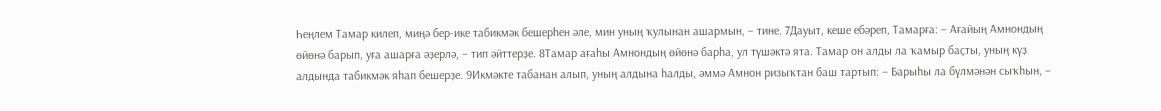Һеңлем Тамар килеп, миңә бер-ике табикмәк бешерһен әле, мин уның ҡулынан ашармын, – тине. 7Дауыт, кеше ебәреп, Тамарға: – Ағайың Амнондың өйөнә барып, уға ашарға әҙерлә, – тип әйттерҙе. 8Тамар ағаһы Амнондың өйөнә барһа, ул түшәктә ята. Тамар он алды ла ҡамыр баҫты, уның күҙ алдында табикмәк яһап бешерҙе. 9Икмәкте табанан алып, уның алдына һалды, әммә Амнон ризыҡтан баш тартып: – Барыһы ла бүлмәнән сыҡһын, –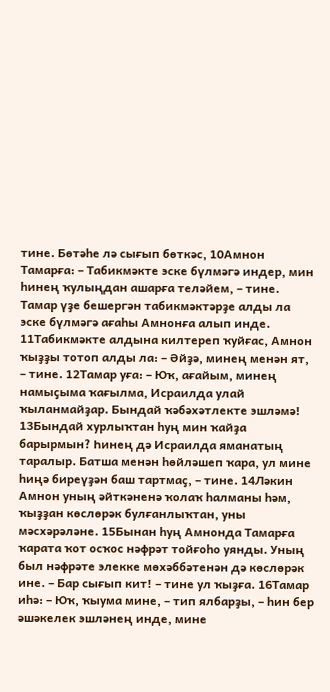тине. Бөтәһе лә сығып бөткәс, 10Амнон Тамарға: – Табикмәкте эске бүлмәгә индер, мин һинең ҡулыңдан ашарға теләйем, – тине. Тамар үҙе бешергән табикмәктәрҙе алды ла эске бүлмәгә ағаһы Амнонға алып инде. 11Табикмәкте алдына килтереп ҡуйғас, Амнон ҡыҙҙы тотоп алды ла: – Әйҙә, минең менән ят, – тине. 12Тамар уға: – Юҡ, ағайым, минең намыҫыма ҡағылма, Исраилда улай ҡыланмайҙар. Бындай ҡәбәхәтлекте эшләмә! 13Бындай хурлыҡтан һуң мин ҡайҙа барырмын? Һинең дә Исраилда яманатың таралыр. Батша менән һөйләшеп ҡара, ул мине һиңә биреүҙән баш тартмаҫ, – тине. 14Ләкин Амнон уның әйткәненә ҡолаҡ һалманы һәм, ҡыҙҙан көслөрәк булғанлыҡтан, уны мәсхәрәләне. 15Бынан һуң Амнонда Тамарға ҡарата ҡот осҡос нәфрәт тойғоһо уянды. Уның был нәфрәте элекке мөхәббәтенән дә көслөрәк ине. – Бар сығып кит! – тине ул ҡыҙға. 16Тамар иһә: – Юҡ, ҡыума мине, – тип ялбарҙы, – һин бер әшәкелек эшләнең инде, мине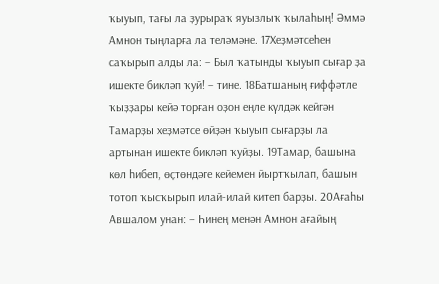ҡыуып, тағы ла ҙурыраҡ яуызлыҡ ҡылаһың! Әммә Амнон тыңларға ла теләмәне. 17Хеҙмәтсеһен саҡырып алды ла: – Был ҡатынды ҡыуып сығар ҙа ишекте бикләп ҡуй! – тине. 18Батшаның ғиффәтле ҡыҙҙары кейә торған оҙон еңле күлдәк кейгән Тамарҙы хеҙмәтсе өйҙән ҡыуып сығарҙы ла артынан ишекте бикләп ҡуйҙы. 19Тамар, башына көл һибеп, өҫтөндәге кейемен йыртҡылап, башын тотоп ҡысҡырып илай-илай китеп барҙы. 20Ағаһы Авшалом унан: – Һинең менән Амнон ағайың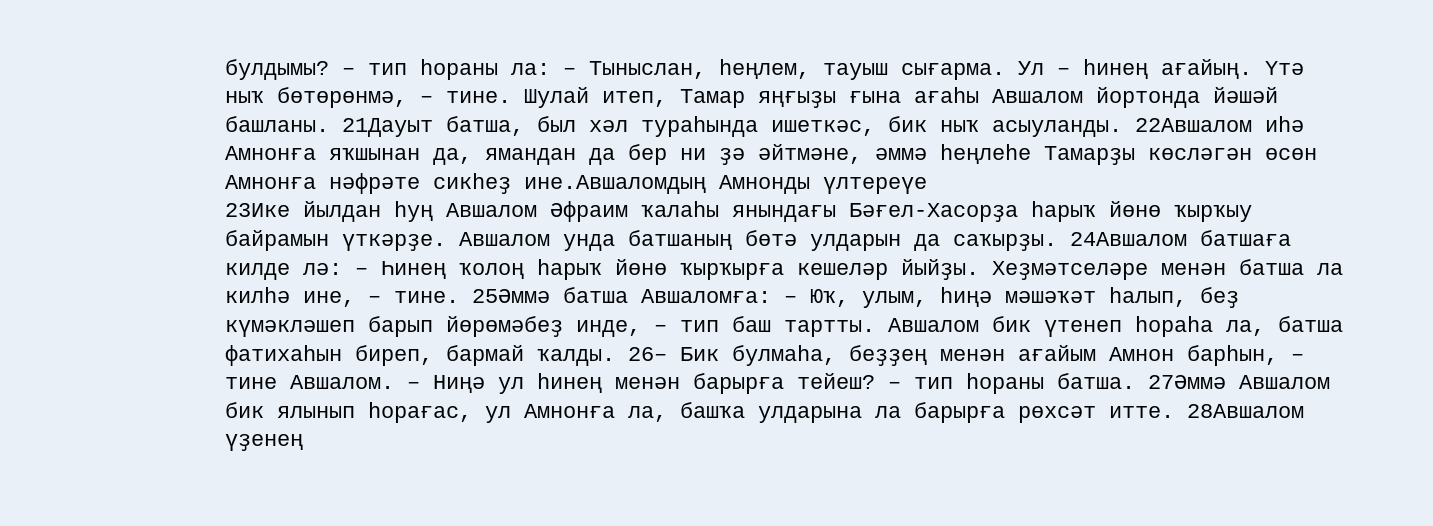булдымы? – тип һораны ла: – Тыныслан, һеңлем, тауыш сығарма. Ул – һинең ағайың. Үтә ныҡ бөтөрөнмә, – тине. Шулай итеп, Тамар яңғыҙы ғына ағаһы Авшалом йортонда йәшәй башланы. 21Дауыт батша, был хәл тураһында ишеткәс, бик ныҡ асыуланды. 22Авшалом иһә Амнонға яҡшынан да, ямандан да бер ни ҙә әйтмәне, әммә һеңлеһе Тамарҙы көсләгән өсөн Амнонға нәфрәте сикһеҙ ине.Авшаломдың Амнонды үлтереүе
23Ике йылдан һуң Авшалом Әфраим ҡалаһы янындағы Бәғел-Хасорҙа һарыҡ йөнө ҡырҡыу байрамын үткәрҙе. Авшалом унда батшаның бөтә улдарын да саҡырҙы. 24Авшалом батшаға килде лә: – Һинең ҡолоң һарыҡ йөнө ҡырҡырға кешеләр йыйҙы. Хеҙмәтселәре менән батша ла килһә ине, – тине. 25Әммә батша Авшаломға: – Юҡ, улым, һиңә мәшәҡәт һалып, беҙ күмәкләшеп барып йөрөмәбеҙ инде, – тип баш тартты. Авшалом бик үтенеп һораһа ла, батша фатихаһын биреп, бармай ҡалды. 26– Бик булмаһа, беҙҙең менән ағайым Амнон барһын, – тине Авшалом. – Ниңә ул һинең менән барырға тейеш? – тип һораны батша. 27Әммә Авшалом бик ялынып һорағас, ул Амнонға ла, башҡа улдарына ла барырға рөхсәт итте. 28Авшалом үҙенең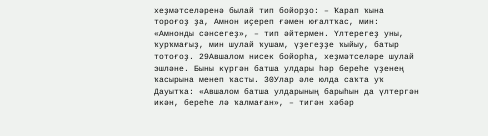хеҙмәтселәренә былай тип бойорҙо: – Ҡарап ҡына тороғоҙ ҙа, Амнон иҫереп ғәмен юғалтҡас, мин: «Амнонды сәнсегеҙ», – тип әйтермен. Үлтерегеҙ уны, ҡурҡмағыҙ, мин шулай ҡушам, үҙегеҙҙе ҡыйыу, батыр тотоғоҙ. 29Авшалом нисек бойорһа, хеҙмәтселәре шулай эшләне. Быны күргән батша улдары һәр береһе үҙенең ҡасырына менеп ҡасты. 30Улар әле юлда саҡта уҡ Дауытҡа: «Авшалом батша улдарының барыһын да үлтергән икән, береһе лә ҡалмаған», – тигән хәбәр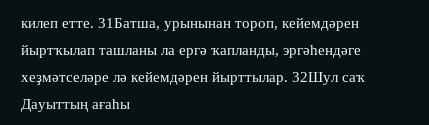килеп етте. 31Батша, урынынан тороп, кейемдәрен йыртҡылап ташланы ла ергә ҡапланды, эргәһендәге хеҙмәтселәре лә кейемдәрен йырттылар. 32Шул саҡ Дауыттың ағаһы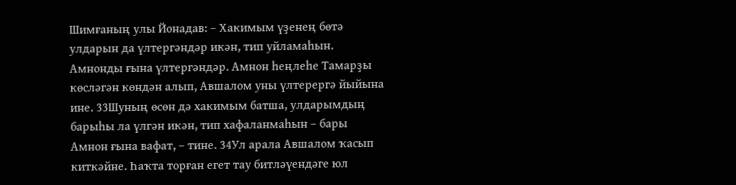Шимғаның улы Йонадав: – Хакимым үҙенең бөтә улдарын да үлтергәндәр икән, тип уйламаһын. Амнонды ғына үлтергәндәр. Амнон һеңлеһе Тамарҙы көсләгән көндән алып, Авшалом уны үлтерергә йыйына ине. 33Шуның өсөн дә хакимым батша, улдарымдың барыһы ла үлгән икән, тип хафаланмаһын – бары Амнон ғына вафат, – тине. 34Ул арала Авшалом ҡасып киткәйне. Һаҡта торған егет тау битләүендәге юл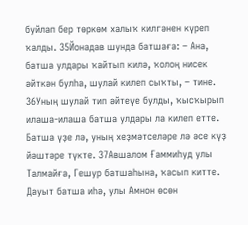буйлап бер төркөм халыҡ килгәнен күреп ҡалды. 35Йонадав шунда батшаға: – Ана, батша улдары ҡайтып килә, ҡолоң нисек әйткән булһа, шулай килеп сыҡты, – тине. 36Уның шулай тип әйтеүе булды, ҡысҡырып илаша-илаша батша улдары ла килеп етте. Батша үҙе лә, уның хеҙмәтселәре лә әсе күҙ йәштәре түкте. 37Авшалом Ғаммиһуд улы Талмайға, Гешур батшаһына, ҡасып китте. Дауыт батша иһә, улы Амнон өсөн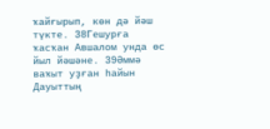ҡайғырып, көн дә йәш түкте. 38Гешурға ҡасҡан Авшалом унда өс йыл йәшәне. 39Әммә ваҡыт уҙған һайын Дауыттың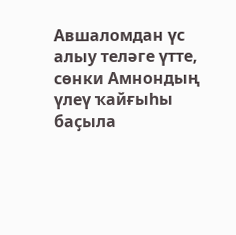Авшаломдан үс алыу теләге үтте, сөнки Амнондың үлеү ҡайғыһы баҫыла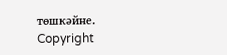төшкәйне.
Copyright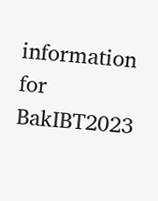information for
BakIBT2023